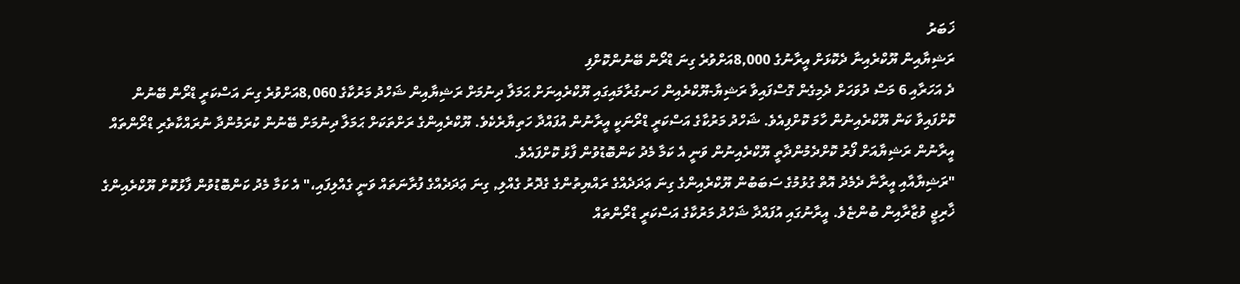ޚަބަރު
ރަޝިޔާއިން ޔޫކްރެއިނާ ދެކޮޅަށް އީރާނުގެ 8,000އަށްވުރެ ގިނަ ޑްރޯން ބޭނުންކޮށްފި
ދެ އަހަރާއި 6 މަސް ދުވަހަށް ދެމިގެން ގޮސްފައިވާ ރަޝިޔާ-ޔޫކްރެއިން ހަނގުރާމައިގައި ޔޫކްރެއިނަށް ޙަމަލާ ދިނުމަށް ރަޝިޔާއިން ޝަހްދު މަރުކާގެ 8,060އަށްވުރެ ގިނަ އަސްކަރީ ޑްރޯން ބޭނުން ކޮށްފައިވާ ކަން ޔޫކްރެއިނުން ހާމަ ކޮށްފިއެވެ. ޝަހްދު މަރުކާގެ އަސްކަރީ ޑްރޯނަކީ އީރާނުން އުފައްދާ ހަތިޔާރެކެވެ. ޔޫކްރެއިންގެ ރަށްތަކަށް ޙަމަލާ ދިނުމަށް ބޭނުން ކުރަމުންދާ ނުރައްކާތެރި ޑްރޯންތައް އީރާނުން ރަޝިޔާއަށް ފޯރު ކޮށްދެމުންދާތީ ޔޫކްރެއިނުން ވަނީ އެ ކަމާ މެދު ކަންބޮޑުވުން ފާޅު ކޮށްފައެވެ.
"ރަޝިޔާއާއި އީރާނާ ދެމެދު އޮތް ގުޅުމުގެ ސަބަބުން ޔޫކްރެއިންގެ ގިނަ ޢަދަދެއްގެ ރައްޔިތުންގެ ގެދޮރު ގެއްލި, ގިނަ ޢަދަދެއްގެ ފުރާނަތައް ވަނީ ގެއްލިފައި،" އެ ކަމާ މެދު ކަންބޮޑުވުން ފާޅުކޮށް ޔޫކްރެއިންގެ ޚާރިޖީ ވުޒާރާއިން ބުންޏެވެ. އީރާނުގައި އުފައްދާ ޝަހްދު މަރުކާގެ އަސްކަރީ ޑްރޯންތައް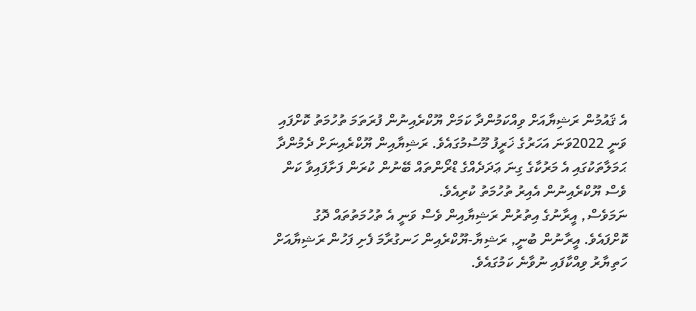އެ ޤައުމުން ރަޝިޔާއަށް ވިއްކަމުންދާ ކަމަށް ޔޫކްރެއިނުން ފުރަތަމަ ތުހުމަތު ކޮށްފައި ވަނީ 2022ވަނަ އަހަރުގެ ޚަރީފު މޫސުމުގައެވެ. ރަޝިޔާއިން ޔޫކްރެއިނަށް ދެމުންދާ ޙަމަލާތަކުގައި އެ މަރުކާގެ ގިނަ ޢަދަދެއްގެ ޑްރޯންތައް ބޭނުން ކުރަން ފަށާފައިވާ ކަން ވެސް ޔޫކްރެއިނުން އެއިރު ތުހުމަތު ކުރިއެވެ.
ނަމަވެސް, އީރާނުގެ އިތުރުން ރަޝިޔާއިން ވެސް ވަނީ އެ ތުހުމަތުތައް ދޮގު ކޮށްފައެވެ. އީރާނުން ބުނީ, ރަޝިޔާ-ޔޫކްރެއިން ހަނގުރާމަ ފެށި ފަހުން ރަޝިޔާއަށް ހަތިޔާރު ވިއްކާފައި ނުވާނެ ކަމުގައެވެ.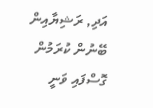އަދި, ރަޝިޔާއިން ބޭނުން ކުރަމުން ގޮސްފައި ވަނީ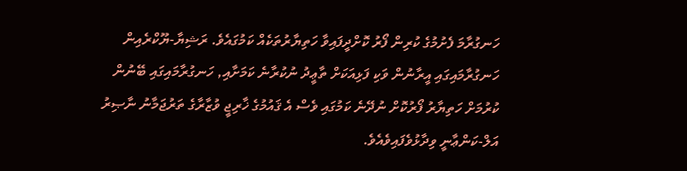ހަނގުރާމަ ފެށުމުގެ ކުރިން ފޯރު ކޮށްދީފައިވާ ހަތިޔާރުތަކެއް ކަމުގައެވެ. ރަޝިޔާ-ޔޫކްރެއިން ހަނގުރާމައިގައި އީރާނުން ވަކި ފަޅިއަކަށް ތާޢީދު ނުކުރާނެ ކަމަށާއި, ހަނގުރާމައިގައި ބޭނުން ކުރުމަށް ހަތިޔާރު ފޯރުކޮށް ނުދޭނެ ކަމުގައި ވެސް އެ ޤައުމުގެ ޚާރިޖީ ވުޒާރާގެ ތަރުޖަމާނު ނާޞިރު އަލް-ކަންޢާނީ ވިދާޅުވެފައިވެއެވެ.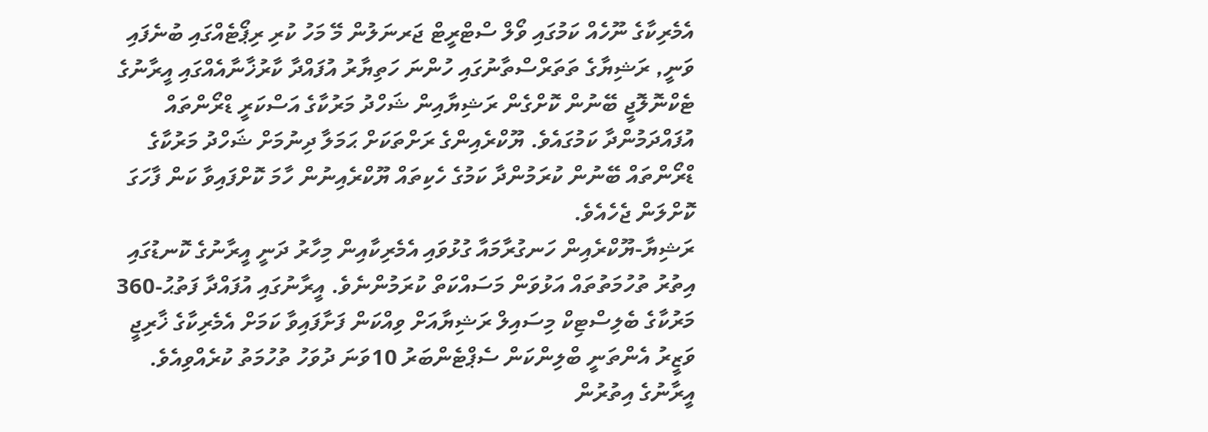އެމެރިކާގެ ނޫހެއް ކަމުގައި ވޯލް ސްޓްރީޓް ޖަރނަލުން މޭ މަހު ކުރި ރިޕޯޓެއްގައި ބުނެފައި ވަނީ, ރަޝިޔާގެ ތަތަރްސްތާނުގައި ހުންނަ ހަތިޔާރު އުފައްދާ ކާރުޚާނާއެއްގައި އީރާނުގެ ޓެކްނޮލޮޖީ ބޭނުން ކޮށްގެން ރަޝިޔާއިން ޝަހްދު މަރުކާގެ އަސްކަރީ ޑްރޯންތައް އުފައްދަމުންދާ ކަމުގައެވެ. ޔޫކްރެއިންގެ ރަށްތަކަށް ޙަމަލާ ދިނުމަށް ޝަހްދު މަރުކާގެ ޑްރޯންތައް ބޭނުން ކުރަމުންދާ ކަމުގެ ހެކިތައް ޔޫކްރެއިނުން ހާމަ ކޮށްފައިވާ ކަން ފާހަގަ ކޮށްލަން ޖެހެއެވެ.
ރަޝިޔާ-ޔޫކްރެއިން ހަނގުރާމައާ ގުޅުވައި އެމެރިކާއިން މިހާރު ދަނީ އީރާނުގެ ކޮނޑުގައި އިތުރު ތުހުމަތުތައް އަޅުވަން މަސައްކަތް ކުރަމުންނެވެ. އީރާނުގައި އުފައްދާ ފަތުޙު-360 މަރުކާގެ ބެލިސްޓިކް މިސައިލް ރަޝިޔާއަށް ވިއްކަން ފަށާފައިވާ ކަމަށް އެމެރިކާގެ ޚާރިޖީ ވަޒީރު އެންތަނީ ބްލިންކަން ސެޕްޓެންބަރު 10ވަނަ ދުވަހު ތުހުމަތު ކުރެއްވިއެވެ. އީރާނުގެ އިތުރުން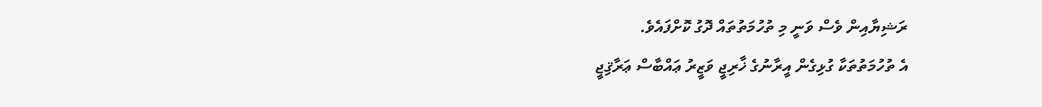ރަޝިޔާއިން ވެސް ވަނީ މި ތުހުމަތުތައް ދޮގު ކޮށްފައެވެ.
އެ ތުހުމަތުތަކާ ގުޅިގެން އީރާނުގެ ޚާރިޖީ ވަޒީރު ޢައްބާސް ޢަރާޤިޖީ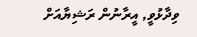ވިދާޅުވީ, އީރާނުން ރަޝިޔާއަށް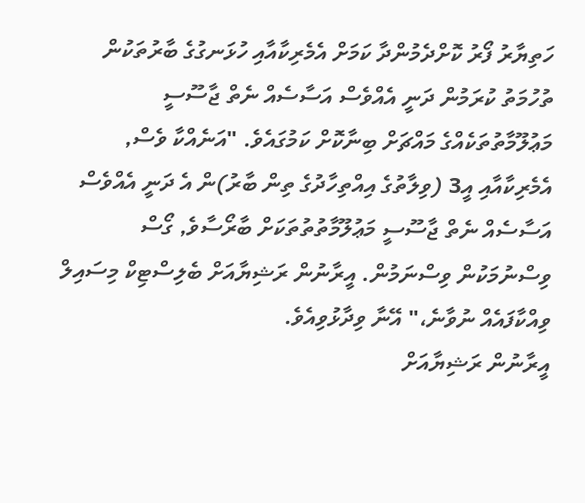ހަތިޔާރު ފޯރު ކޮށްދެމުންދާ ކަމަށް އެމެރިކާއާއި ހުޅަނގުގެ ބާރުތަކުން ތުހުމަތު ކުރަމުން ދަނީ އެއްވެސް އަސާސެއް ނެތް ޖާސޫސީ މަޢުލޫމާތުތަކެއްގެ މައްޗަށް ބިނާކޮށް ކަމުގައެވެ. "އަނެއްކާ ވެސް, އެމެރިކާއާއި އީ3 (ވިލާތުގެ އިއްތިހާދުގެ ތިން ބާރު)ން އެ ދަނީ އެއްވެސް އަސާސެއް ނެތް ޖާސޫސީ މަޢުލޫމާތުތުތަކަށް ބާރޯސާވެ, ގޯސް ވިސްނުމަކުން ވިސްނަމުން. އީރާނުން ރަޝިޔާއަށް ބެލިސްޓިކް މިސައިލް ވިއްކާފައެއް ނުވާނެ،" އޭނާ ވިދާޅުވިއެވެ.
އީރާނުން ރަޝިޔާއަށް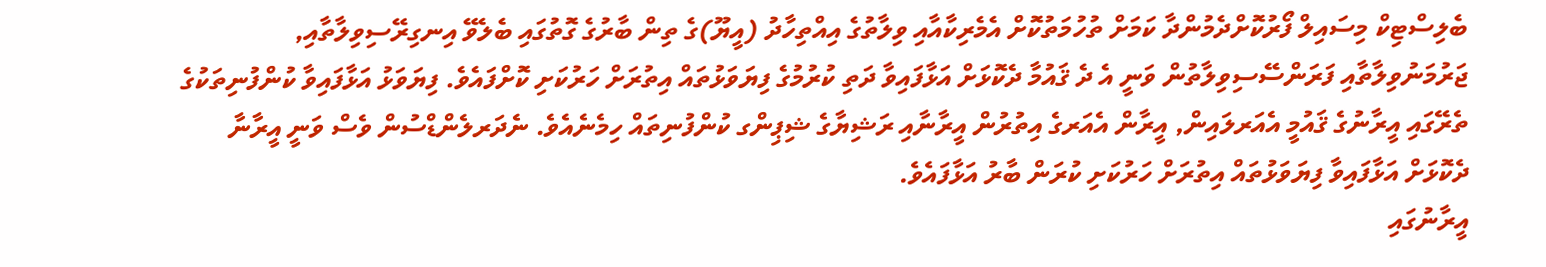ބެލިސްޓިކް މިސައިލް ފޯރުކޮށްދެމުންދާ ކަމަށް ތުހުމަތުކޮށް އެމެރިކާއާއި ވިލާތުގެ އިއްތިހާދު (އީޔޫ)ގެ ތިން ބާރުގެ ގޮތުގައި ބެލެވޭ އިނގިރޭސިވިލާތާއި, ޖަރުމަނުވިލާތާއި ފަރަންސޭސިވިލާތުން ވަނީ އެ ދެ ޤައުމާ ދެކޮޅަށް އަޅާފައިވާ ދަތި ކުރުމުގެ ފިޔަވަޅުތައް އިތުރަށް ހަރުކަށި ކޮށްފައެވެ. ފިޔަވަޅު އަޅާފައިވާ ކުންފުނިތަކުގެ ތެރޭގައި އީރާނުގެ ޤައުމީ އެއަރލައިން, އީރާން އެއަރގެ އިތުރުން އީރާނާއި ރަޝިޔާގެ ޝިޕިންގ ކުންފުނިތައް ހިމެނެއެވެ. ނެދަރލެންޑްސުން ވެސް ވަނީ އީރާނާ ދެކޮޅަށް އަޅާފައިވާ ފިޔަވަޅުތައް އިތުރަށް ހަރުކަށި ކުރަން ބާރު އަޅާފައެވެ.
އީރާނުގައި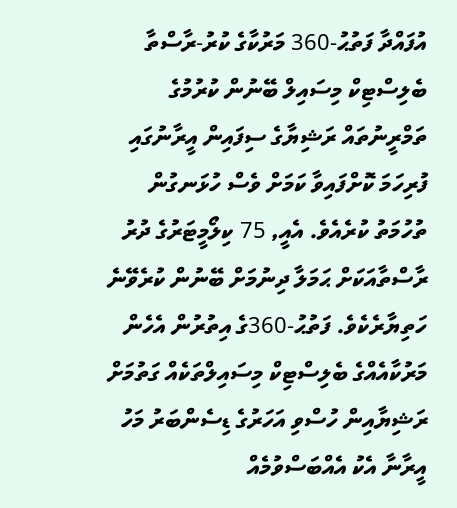އުފައްދާ ފަތުޙު-360 މަރުކާގެ ކުރު-ރާސްތާ ބެލިސްޓިކް މިސައިލް ބޭނުން ކުރުމުގެ ތަމްރީނުތައް ރަޝިޔާގެ ސިފައިން އީރާނުގައި ފުރިހަމަ ކޮށްފައިވާ ކަމަށް ވެސް ހުޅަނގުން ތުހުމަތު ކުރެއެވެ. އެއީ, 75 ކިލޯމީޓަރުގެ ދުރު ރާސްތާއަކަށް ޙަމަލާ ދިނުމަށް ބޭނުން ކުރެވޭނެ ހަތިޔާރެކެވެ. ފަތުޙު-360ގެ އިތުރުން އެހެން މަރުކާއެއްގެ ބެލިސްޓިކް މިސައިލްތަކެއް ގަތުމަށް ރަޝިޔާއިން ހުސްވި އަހަރުގެ ޑިސެންބަރު މަހު އީރާނާ އެކު އެއްބަސްވުމެއް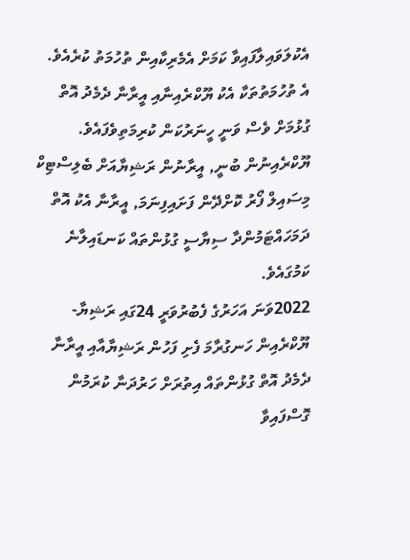އެކުލަވައިލާފައިވާ ކަމަށް އެމެރިކާއިން ތުހުމަތު ކުރެއެވެ.
އެ ތުހުމަތުތަކާ އެކު ޔޫކްރެއިނާއި އީރާނާ ދެމެދު އޮތް ގުޅުމަށް ވެސް ވަނީ ހީނަރުކަން ކުރިމަތިވެފައެވެ. ޔޫކްރެއިނުން ބުނީ, އީރާނުން ރަޝިޔާއަށް ބެލިސްޓިކް މިސައިލް ފޯރު ކޮށްދޭން ފަށައިފިނަމަ, އީރާނާ އެކު އޮތް ދަމަހައްޓަމުންދާ ސިޔާސީ ގުޅުންތައް ކަނޑައިލާނެ ކަމުގައެވެ.
2022ވަނަ އަހަރުގެ ފެބުރުވަރީ 24ގައި ރަޝިޔާ-ޔޫކްރެއިން ހަނގުރާމަ ފެށި ފަހުން ރަޝިޔާއާއި އީރާނާ ދެމެދު އޮތް ގުޅުންތައް އިތުރަށް ހަރުދަނާ ކުރަމުން ގޮސްފައިވާ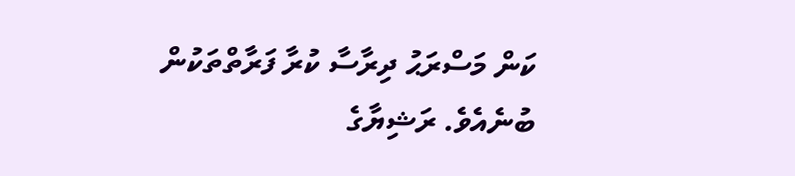ކަން މަސްރަޙު ދިރާސާ ކުރާ ފަރާތްތަކުން ބުނެއެވެ. ރަޝިޔާގެ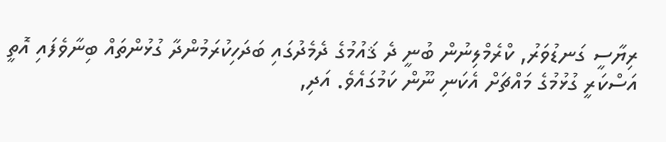ރިޔާސީ ގަނޑުވަރު, ކްރެމްލިނުން ބުނީ ދެ ޤައުމުގެ ދެމެދުގައި ބަދަހިކުރަމުންދާ ގުޅުންތައް ބިނާވެފައި އޮތީ އަސްކަރީ ގުޅުމުގެ މައްޗަށް އެކަނި ނޫން ކަމުގައެވެ. އަދި,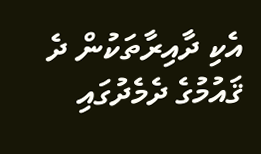އެކި ދާއިރާތަކުން ދެ ޤައުމުގެ ދެމެދުގައި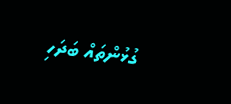ގުޅުންތައް ބަދަހި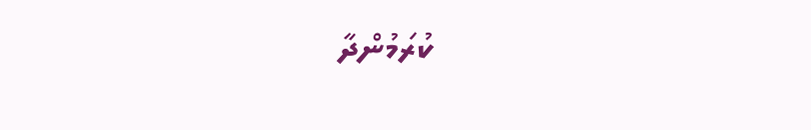ކުރަމުންދާ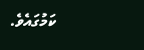ކަމުގައެވެ.